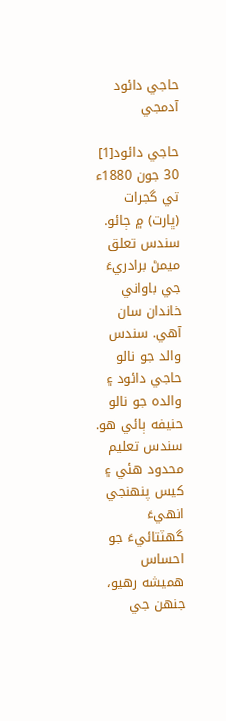حاجي دائود آدمجي

حاجي دائود[1] 30 جون 1880ء تي گجرات (ڀارت) ۾ ڄائو. سندس تعلق ميمڻ برادريءَ جي باواني خاندان سان آهي. سندس والد جو نالو حاجي دائود ۽ والده جو نالو حنيفه ٻائي هو. سندس تعليم محدود هئي ۽ کيس پنهنجي انهيءَ گهٽتائيءَ جو احساس هميشه رهيو، جنهن جي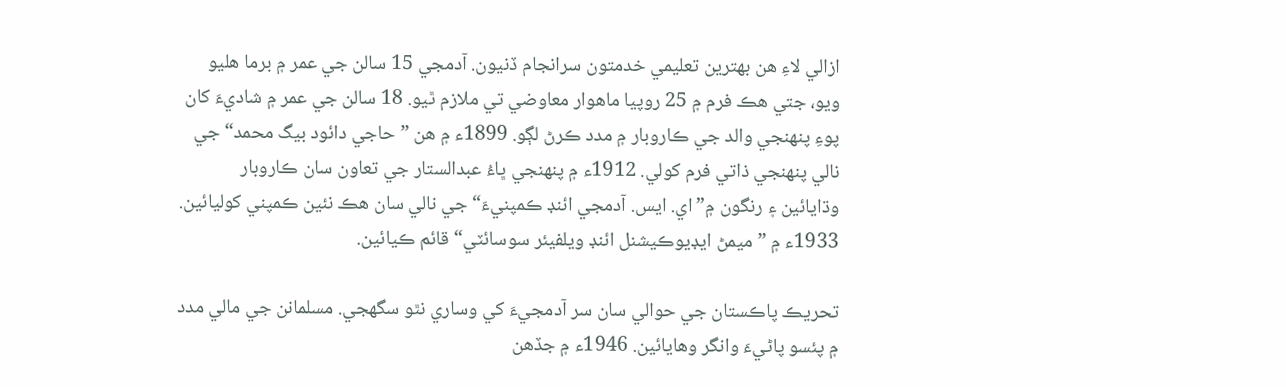ازالي لاءِ هن بهترين تعليمي خدمتون سرانجام ڏنيون. آدمجي 15 سالن جي عمر ۾ برما هليو ويو، جتي هڪ فرم ۾ 25 روپيا ماهوار معاوضي تي ملازم ٿيو. 18 سالن جي عمر ۾ شاديءَ کان پوءِ پنهنجي والد جي ڪاروبار ۾ مدد ڪرڻ لڳو. 1899ء ۾ هن ”حاجي دائود بيگ محمد“ جي نالي پنهنجي ذاتي فرم کولي. 1912ء ۾ پنهنجي ڀاءُ عبدالستار جي تعاون سان ڪاروبار وڌايائين ۽ رنگون ۾”اي. ايس. آدمجي ائنڊ ڪمپنيءَ“ جي نالي سان هڪ نئين ڪمپني کوليائين. 1933ء ۾ ”ميمڻ ايڊيوڪيشنل ائنڊ ويلفيئر سوسائٽي“ قائم ڪيائين.

تحريڪ پاڪستان جي حوالي سان سر آدمجيءَ کي وساري نٿو سگهجي. مسلمانن جي مالي مدد ۾ پئسو پاڻيءَ وانگر وهايائين. 1946ء ۾ جڏهن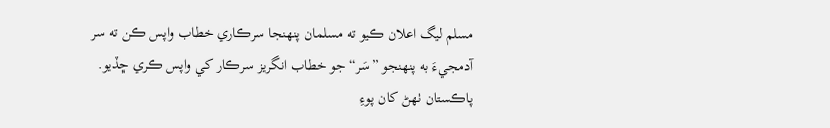مسلم ليگ اعلان ڪيو ته مسلمان پنهنجا سرڪاري خطاب واپس ڪن ته سر آدمجيءَ به پنهنجو ”سَر“ جو خطاب انگريز سرڪار کي واپس ڪري ڇڏيو. پاڪستان ٺهڻ کان پوءِ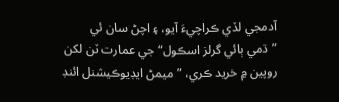آدمجي لڏي ڪراچيءَ آيو، ۽ اچڻ سان ئي ”ڌمي ٻائي گرلز اسڪول“ جي عمارت ٽن لکن روپين ۾ خريد ڪري، ”ميمڻ ايڊيوڪيشنل ائنڊ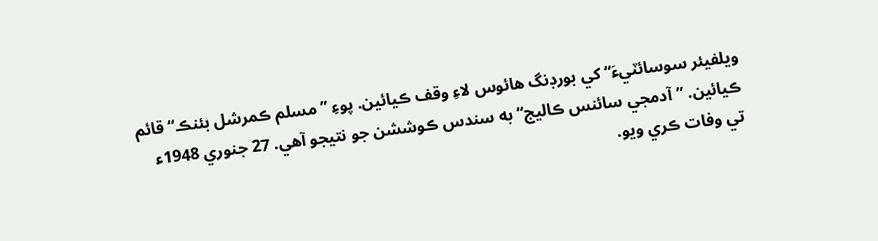ويلفيئر سوسائٽيءَ“ کي بورڊنگ هائوس لاءِ وقف ڪيائين. پوءِ ”مسلم ڪمرشل بئنڪ“ قائم ڪيائين. ”آدمجي سائنس ڪاليج“ به سندس ڪوششن جو نتيجو آهي. 27 جنوري 1948ء تي وفات ڪري ويو.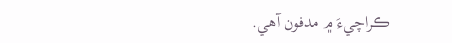ڪراچيءَ ۾ مدفون آهي.